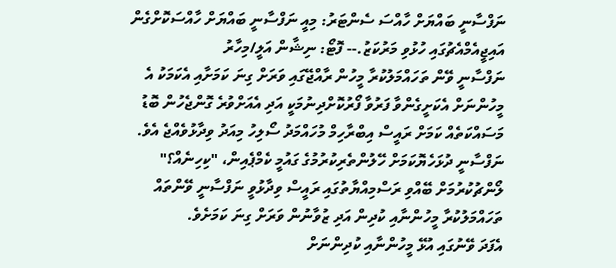ނަފްސާނީ ބައްޔަށް ހާއްސަ ސެންޓަރު: މިއީ ނަފްސާނީ ބައްޔަށް ހާއްސަކޮށްގެން އައިޖީއެމްއެޗުގައި ހުޅުވި މަރުކަޒު.-- ފޮޓޯ: ނިޝާން އަލީ/މިހާރު
ނަފްސާނީ ވޭން ތަހައްމަލުކުރާ މީހުން ރާއްޖޭގައި ވަރަށް ގިނަ ކަމަށާއި އެކަމަކު އެ މީހުންނަށް އެކަށީގެންވާ ފަރުވާ ފޯރުކޮށްދިނުމަކީ އަދި އެއަށްވުރެ ގޮންޖެހުން ބޮޑު މަސައްކަތެއް ކަމަށް ރައީސް އިބްރާހިމް މުހައްމަދު ސޯލިހު މިއަދު ވިދާޅުވެއްޖެ އެވެ.
ނަފްސާނީ ދުޅަހެޔޮކަމަށް ހޭލުންތެރިކުރުމުގެ ގައުމީ ކެމްޕެއިން، "ކިހިނެއް؟" ލޯންޗުކުރުމަށް ބޭއްވި ރަސްމިއްޔާތުގައި ރައީސް ވިދާޅުވީ ނަފްސާނީ ވޭންތައް ތަހައްމަލުކުރާ މީހުންނާއި ކުދިން އަދި ޒުވާނުން ވަރަށް ގިނަ ކަމަށެވެ.
އެފަދަ ވޭނުގައި އުޅޭ މީހުންނާއި ކުދިންނަށް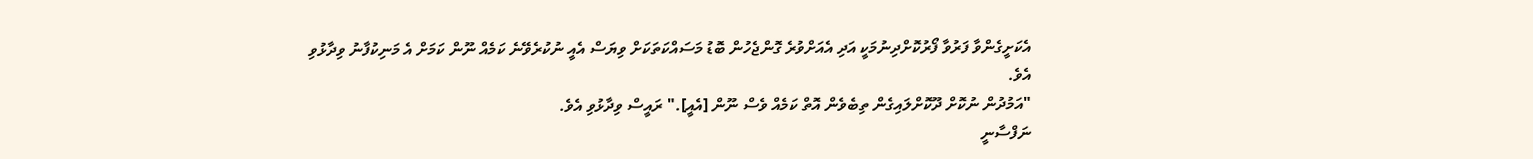އެކަށީގެންވާ ފަރުވާ ފޯރުކޮށްދިނުމަކީ އަދި އެއަށްވުރެ ގޮންޖެހުން ބޮޑު މަސައްކަތަކަށް ވިޔަސް އެއީ ނުކުރެވޭނެ ކަމެއް ނޫން ކަމަށް އެ މަނިކުފާނު ވިދާޅުވި އެވެ.
"އަމުދުން ނުކޮށް ދޫކޮށްލައިގެން ތިބެވެން އޮތް ކަމެއް ވެސް ނޫން [އެއީ]." ރައީސް ވިދާޅުވި އެވެ.
ނަފްސާނީ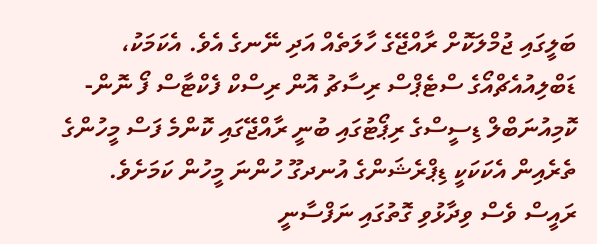ބަލީގައި ޖުމްލަކޮށް ރާއްޖޭގެ ހާލަތެއް އަދި ނޭނގެ އެވެ. އެކަމަކު، ޑަބްލިއުއެޗްއޯގެ ސްޓެޕްސް ރިސާޗު އޮން ރިސްކް ފެކްޓާސް ފޯ ނޮން-ކޮމިއުނަބްލް ޑިސީސްގެ ރިޕޯޓުގައި ބުނީ ރާއްޖޭގައި ކޮންމެ ފަސް މީހުންގެ ތެރެއިން އެކަކަކީ ޑިޕްރެޝަންގެ އުނދގޫ ހުންނަ މީހުން ކަމަށެވެ.
ރައީސް ވެސް ވިދާޅުވި ގޮތުގައި ނަފްސާނީ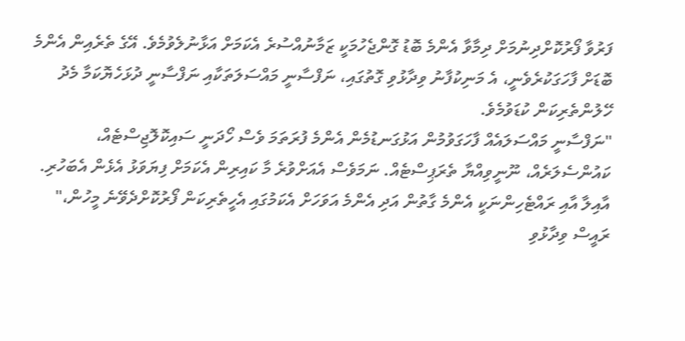ފަރުވާ ފޯރުކޮށްދިނުމަށް ދިމާވާ އެންމެ ބޮޑު ގޮންޖެހުމަކީ ޒަމާނުއްސުރެ އެކަމަށް އަޅާނުލެވުމެވެ. އޭގެ ތެރެއިން އެންމެ ބޮޑަށް ފާހަގަކުރެވެނީ، އެ މަނިކުފާނު ވިދާޅުވި ގޮތުގައި، ނަފްސާނީ މައްސަލަތަކާއި ނަފްސާނީ ދުޅަހެޔޮކަމާ މެދު ހޭލުންތެރިކަން ކުޑަވުމެވެ.
"ނަފްސާނީ މައްސަލައެއް ފާހަގަވުމުން އަޅުގަނޑުމެން އެންމެ ފުރަތަމަ ވެސް ހޯދަނީ ސައިކޮލޮޖިސްޓެއް، ކައުންސެލަރެއް، ނޫނީވިއްޔާ ތެރަޕިސްޓެއް. ނަމަވެސް އެއަށްވުރެ މާ ކައިރިން އެކަމަށް ފިޔަވަޅު އެޅެން އެބަހުރި. އާއިލާ އާއި ރައްޓެހިންނަކީ އެންމެ ގާތުން އަދި އެންމެ އަވަހަށް އެކަމުގައި އެހީތެރިކަން ފޯރުކޮށްދެވޭނެ މީހުން،" ރައީސް ވިދާޅުވި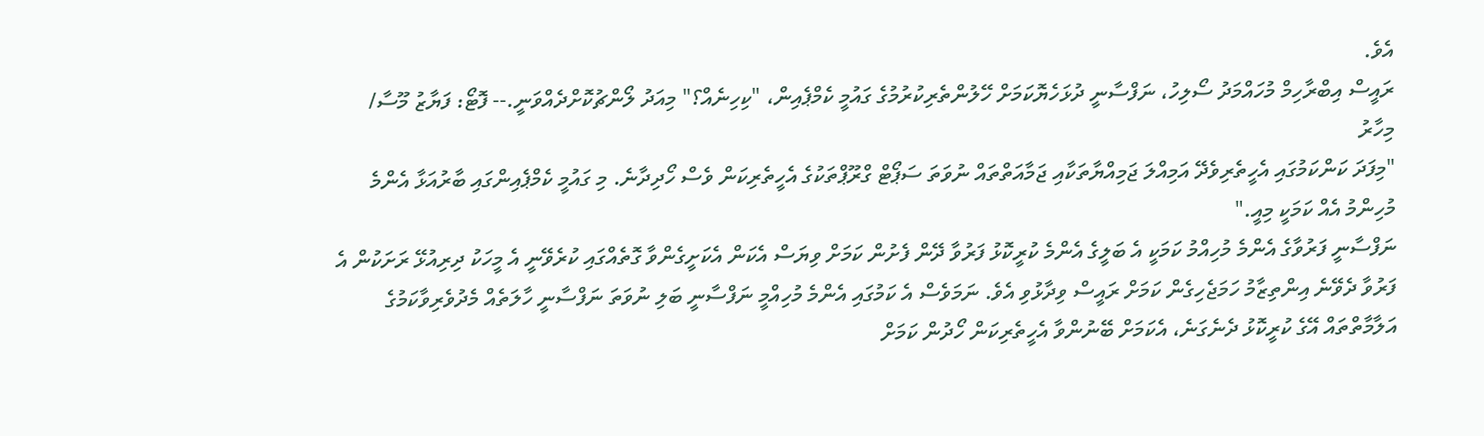އެވެ.
ރައީސް އިބްރާހިމް މުހައްމަދު ސޯލިހު، ނަފްސާނީ ދުޅަހެޔޮކަމަށް ހޭލުންތެރިކުރުމުގެ ގައުމީ ކެމްޕެއިން، "ކިހިނެއް؟" މިއަދު ލޯންޗުކޮށްދެއްވަނީ.-- ފޮޓޯ: ފަޔާޒު މޫސާ/ މިހާރު
"މިފަދަ ކަންކަމުގައި އެހީތެރިވެދޭ އަމިއްލަ ޖަމިއްޔާތަކާއި ޖަމާއަތްތައް ނުވަތަ ސަޕޯޓް ގްރޫޕްތަކުގެ އެހީތެރިކަން ވެސް ހޯދިދާނެ. މި ގައުމީ ކެމްޕެއިންގައި ބާރުއަޅާ އެންމެ މުހިންމު އެއް ކަމަކީ މިއީ."
ނަފްސާނީ ފަރުވާގެ އެންމެ މުހިއްމު ކަމަކީ އެ ބަލީގެ އެންމެ ކުރީކޮޅު ފަރުވާ ދޭން ފެށުން ކަމަށް ވިޔަސް އެކަން އެކަށީގެންވާ ގޮތެއްގައި ކުރެވޭނީ އެ މީހަކު ދިރިއުޅޭ ރަށަކުން އެ ފަރުވާ ދެވޭނެ އިންތިޒާމު ހަމަޖެހިގެން ކަމަށް ރައީސް ވިދާޅުވި އެވެ. ނަމަވެސް އެ ކަމުގައި އެންމެ މުހިއްމީ ނަފްސާނީ ބަލި ނުވަތަ ނަފްސާނީ ހާލަތެއް މެދުވެރިވާކަމުގެ އަލާމާތްތައް އޭގެ ކުރީކޮޅު ދެނެގަނެ، އެކަމަށް ބޭނުންވާ އެހީތެރިކަން ހޯދުން ކަމަށް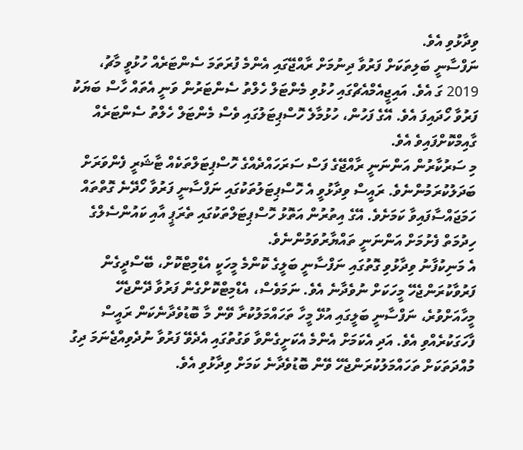ވިދާޅުވި އެވެ.
ނަފްސާނީ ބަލިތަކަށް ފަރުވާ ދިނުމަށް ރާއްޖޭގައި އެންމެ ފުރަތަމަ ސެންޓަރެއް ހުޅުވީ މާޗު، 2019 ގަ އެވެ. އައިޖީއެމްއެޗްގައި ހުޅުވި މެންޓަލް ހެލްތު ސެންޓަރުން ވަނީ އެތައް ހާސް ބަޔަކު ފަރުވާ ހޯދައިފަ އެވެ. އޭގެ ފަހުން، ހުޅުމާލެ ހޮސްޕިޓަލުގައި ވެސް މެންޓަލް ހެލްތު ސެންޓަރެއް ގާއިމްކޮށްފައިވެ އެވެ.
މި ސަރުކާރުން އަންނަނީ ރާއްޖޭގެ ފަސް ސަރަހައްދެއްގެ ހޮސްޕިޓަލްތަކެއް ޓާޝަރީ ފެންވަރަށް ބަދަލުކުރަމުންނެވެ. ރައީސް ވިދާޅުވީ އެ ހޮސްޕިޓަލުތަކުގައި ނަފްސާނީ ފަރުވާ ހޯދޭނެ ގޮތްތައް ހަމަޖައްސާފައިވާ ކަމަށެވެ. އޭގެ އިތުރުން އަތޮޅު ހޮސްޕިޓަލްތަކުގައި ތެރަޕީ އާއި ކައުންސެލްގެ ހިދުމަތް ފެށުމަށް އަންނަނީ ތައްޔާރުވަމުންނެވެ.
އެ މަނިކުފާނު ވިދާޅުވި ގޮތުގައި ނަފްސާނީ ބަލީގެ ކޮންމެ މީހަކީ އެޑްމިޓްކޮށް، ބޭސްދީގެން ފަރުވާކުރަންޖެހޭ މީހަކަށް ނުވެދާނެ އެވެ. ނަމަވެސް، އެޑްމިޓްކޮށްގެން ފަރުވާ ދޭންޖެހޭ މީހާއަށްވުރެ، ނަފްސާނީ ބަލީގައި އުޅޭ މީހާ ތަހައްމަލުކުރާ ވޭން މާ ބޮޑުވެދާނެކަން ރައީސް ފާހަގަކުރެއްވި އެވެ. އަދި އެކަމަށް އެންމެ އެކަށީގެންވާ ވަގުތުގައި އެދެވޭ ފަރުވާ ނުދެވިއްޖެނަމަ ދިގު މުއްދަތަކަށް ތަހައްމަލުކުރަންޖެހޭ ވޭން ބޮޑުވެދާނެ ކަމަށް ވިދާޅުވި އެވެ.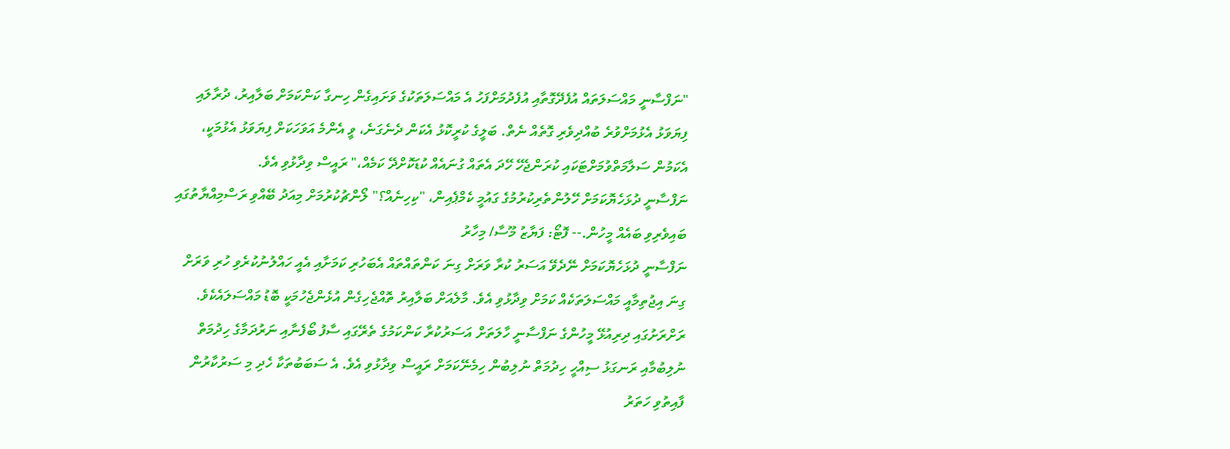"ނަފްސާނީ މައްސަލަތައް އުފެދޭގޮތާއި އުފެދުމަށްފަހު އެ މައްސަލަތަކުގެ ވަށައިގެން ހިނގާ ކަންކަމަށް ބަލާއިރު، ދުރާލައި ފިޔަވަޅު އެޅުމަށްވުރެ ބުއްދިވެރި ގޮތެއް ނެތް. ބަލީގެ ކުރީކޮޅު އެކަން ދެނެގަނެ، ވީ އެންމެ އަވަހަކަށް ފިޔަވަޅު އެޅުމަކީ، އެކަމުން ސަލާމަތްވުމަށްޓަކައި ކުރަންޖެހޭ ހޭދަ އެތައް ގުނައެއް ކުޑަކޮށްދޭ ކަމެއް،" ރައީސް ވިދާޅުވި އެވެ.
ނަފްސާނީ ދުޅަހެޔޮކަމަށް ހޭލުންތެރިކުރުމުގެ ގައުމީ ކެމްޕެއިން، "ކިހިނެއް؟" ލޯންޗުކުރުމަށް މިއަދު ބޭއްވި ރަސްމިއްޔާތުގައި ބައިވެރިވި ބައެއް މީހުން.-- ފޮޓޯ: ފަޔާޒު މޫސާ/ މިހާރު
ނަފްސާނީ ދުޅަހެޔޮކަމަށް ނޭދެވޭ އަސަރު ކުރާ ވަރަށް ގިނަ ކަންތައްތައް އެބަހުރި ކަމަށާއި އެއީ ހައްލުނުކުރެވި ހުރި ވަރަށް ގިނަ އިޖުތިމާއީ މައްސަލަތަކެއް ކަމަށް ވިދާޅުވި އެވެ. މާލެއަށް ބަލާއިރު ތޮއްޖެހިގެން އުޅެންޖެހުމަކީ ބޮޑު މައްސަލައެކެވެ.
ރަށްރަށުގައި ދިރިއުޅޭ މީހުންގެ ނަފްސާނީ ހާލަތަށް އަސަރުކުރާ ކަންކަމުގެ ތެރޭގައި ސާފު ބޯފެނާއި ނަރުދަމާގެ ހިދުމަތް ނުލިބުމާއި ރަނގަޅު ސިއްހީ ހިދުމަތް ނުލިބުން ހިމެނޭކަމަށް ރައީސް ވިދާޅުވި އެވެ. އެ ސަބަބުތަކާ ހެދި މި ސަރުކާރުން ފާއިތުވި ހަތަރު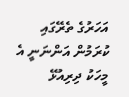އަހަރުގެ ތެރޭގައި ކުރަމުން އަންނަނީ އެ މީހަކު ދިރިއުޅޭ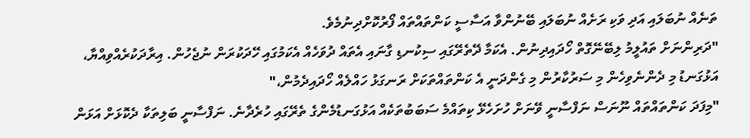ތަނެއް ނުބަލައި އަދި ވަކި ރަށެއް ނުބަލައި ބޭނުންވާ އަސާސީ ކަންތައްތައް ފޯރުކޮށްދިނުމެވެ.
"ދަރިންނަށް ތައުލީމު ލިބޭނޭގޮތް ހޯދައިދިނުން. އެކަމާ ދޭތެރޭގައި ސިކުނޑި ގާނައި އެތައް ދުވަހެއް އެކަމުގައި ހޭދަކުރަން ނުޖެހުން. އިރާދަކުރެއްވިއްޔާ، އަޅުގަނޑު މި ދެންނެވިހެން މި ސަރުކާރުން މި ގެންދަނީ އެ ކަންތައްތަކަށް ރަނގަޅު ހައްލެއް ހޯދައިދެމުން،"
"މިފަދަ ކަންތައްތައް ނޫނަސް ނަފްސާނީ ވޭނަށް ހުށަހެޅޭ ކިތައްމެ ސަބަބުތަކެއް އަޅުގަނޑުމެންގެ ތެރޭގައި ހުރެދާނެ. ނަފްސާނީ ބަލިތަކާ ދެކޮޅަށް އަޅަން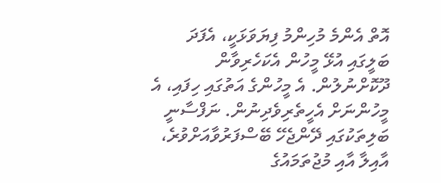އޮތް އެންމެ މުހިންމު ފިޔަވަޅަކީ، އެފަދަ ބަލީގައި އުޅޭ މީހުން އެކަހެރިވާން ދޫކޮށްނުލުން. އެ މީހުންގެ އަތުގައި ހިފައި، އެ މީހުންނަށް އެހީތެރިވެދިނުން. ނަފްސާނީ ބަލިތަކުގައި ދޭންޖެހޭ ބޭސްފަރުވާއަށްވުރެ، އާއިލާ އާއި މުޖުތަމައުގެ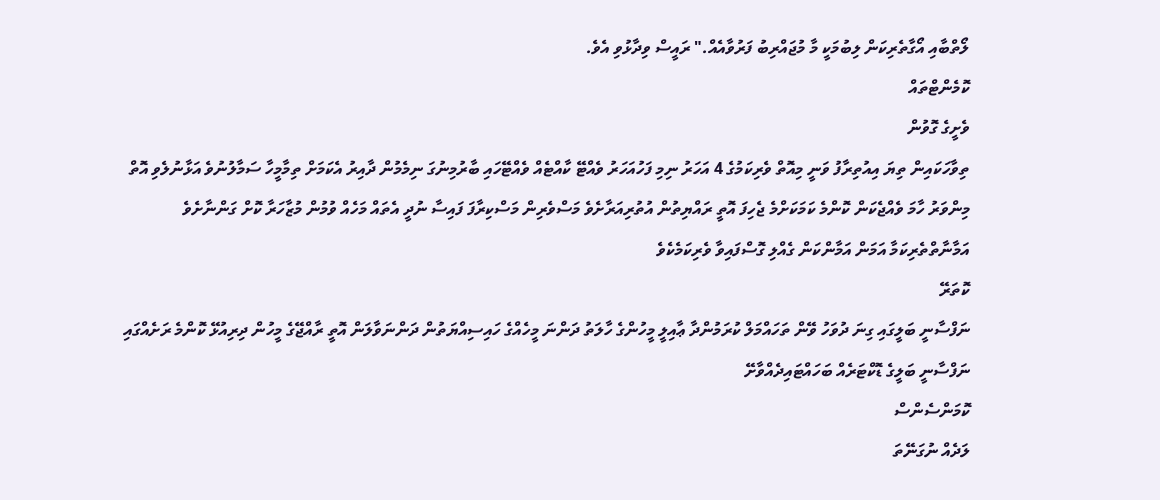ލޯތްބާއި އޯގާތެރިކަން ލިބުމަކީ މާ މުޖައްރިބު ފަރުވާއެއް." ރައީސް ވިދާޅުވި އެވެ.
ކޮމެންޓްތައް
ވެށީގެ ގޮވުން
ތިވާހަކައިން ތިޔަ އިއުތިރާފު ވަނީ މިއޮތް ވެރިކަމުގެ 4 އަހަރު ނިމި ފަހުއަހަރު ވެއްޓޭ ކާއްޓެއް ވެއްޓޭހައި ބާރުމިނުގަ ނިމެމުން ދާއިރު އެކަމަށް ތިމާމީހާ ސަމާލުނުވެ އަޅާނުލެވި އޮތް މިންވަރު ހާމަ ވެއްޖެކަން ކޮންމެ ކަމަކަށްމެ ޖެހިފަ އޮތީ ރައްޔިތުން އުތުރިއަރާށެވެ މަސްވެރިން މަސްކިރާފަ ފައިސާ ނުދީ އެތައް މަހެއް ވުމުން މުޒާހަރާ ކޮށް ގަންނާށެވެ އަމާނާތްތެރިކަމާ އަމަން އަމާންކަން ގެއްލި ގޮސްފައިވާ ވެރިކަމެކެވެ
ކޮތަރޭ
ނަފްސާނީ ބަލީގައި ގިނަ ދުވަހު ވޭން ތަހައްމަލް ކުރަމުންދާ ޢާއިލީ މީހުންގެ ހާލަތު ދަންނަ މީހެއްގެ ހައިސިއްޔަތުން ދަންނަވާލަން އޮތީ ރާއްޖޭގެ މީހުން ދިރިއުޅޭ ކޮންމެ ރަށެއްގައި ނަފްސާނީ ބަލީގެ ޑޮކްޓަރެއް ބަހައްޓައިދެއްވާށޭ
ކޮމަންސެންސް
ލަދެއް ނުގަނޭތަ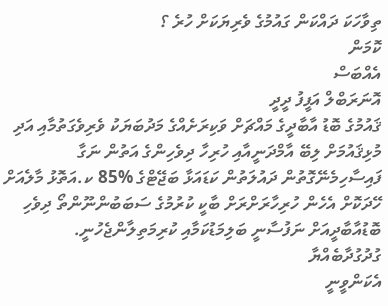ތިވާހަކަ ދައްކަން ގައުމުގެ ވެރިޔަކަށް ހުރެ ؟
ކޮމަން
އެއްބަސް
އޮނަރަބްލް އަފީފު ދީދީ
ޤައުމުގެ ބޮޑު އާބާދީގެ މައްޗަށް ވަކިރަށެއްގެ މަދުބަޔަކު ވެރިވެގަތުމާއި އަދި މުޅިޤައުމަށް ލިބޭ އާމްދަނީއާއި ހުރިހާ ދިވެހިންގެ އަތުން ނަގާ ފައިސާހިމެނޭގޮތުން ދައުލަތުން ކަޑައަޅާ ބަޖޭޓްގެ %85 ކ.އަތޮޅު މާލެއަށް ހޭދަކޮށް އެހެން ހުރިހާރަށްރަށް ބާކީ ކުރުމުގެ ސަބަބުންނޫންތޯ ދިވެހި ބޮޑުއާބާދީއަށް ނަފުސާނީ ބަލިމަޑުކަމާއި ކުރިމަތިލާންޖެހުނީ.
ގުދުގުދާބެއްޔާ
އެކަންވީނީ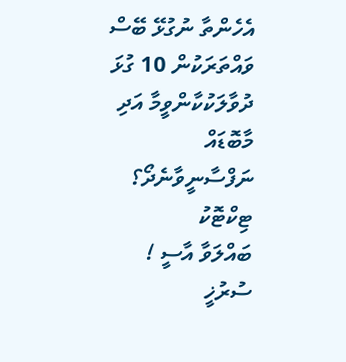އެހެންތާ ނުގުޅޭ ބޭސް ވައްތަރަކުން 10 ގުޅަ ދުވާލަކުކާންވީމާ އަދި މާބޮޑައް ނަފްސާނީވާނެދޯ؟
ޓިކްޓޮކު
ބައްލަވާ އާސީ ! ސުރުޚީ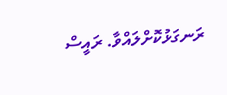ރަނގަޅުކޮށްލައްވާ. ރައީސް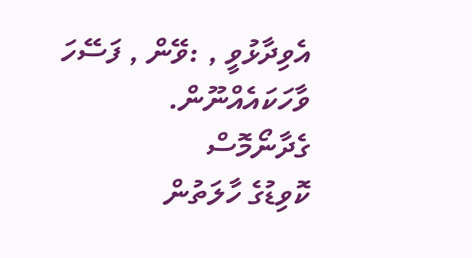އެވިދާޅުވީ , :ވޭން , ފަސޭހަ ވާހަކައެއްނޫން.
ގެދާނޯމޮސް
ކޮވިޑުގެ ހާލަތުން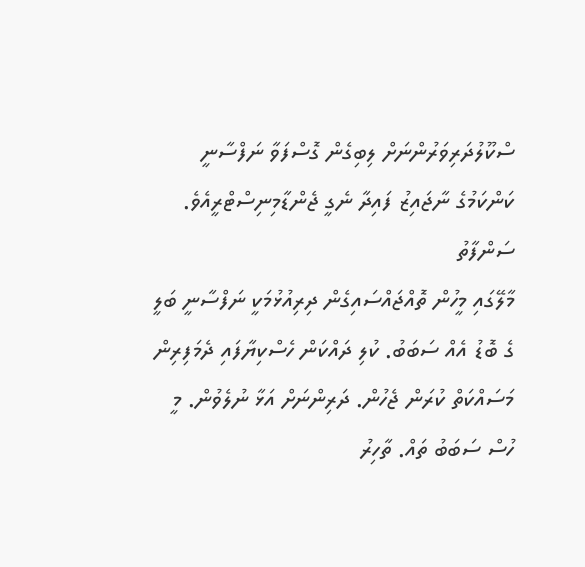ސްކޫލުދަރިވަރުންނަށް ލިބިގެން ގޮސްފަވާ ނަފްސާނީ ކަންކަމުގެ ނާޖައިޒު ފައިދާ ނެގީ ޖެންޑާމިނިސްޓްރީއެވެ.
ސަންފާތު
މާލޭގައި މީހުން ތޮއްޖައްސައިގެން ދިރިއުޅުމަކީ ނަފްސާނީ ބަލީ ގެ ބޮޑު އެއް ސަބަބު. ކުލި ދައްކަން ހެސްކިޔާފައި ދެމަފިރިން މަސައްކަތް ކުރަން ޖެހުން. ދަރިންނަށް އަޅާ ނުލެވުން. މީ ހުސް ސަބަބު ތައް. ތާހިރު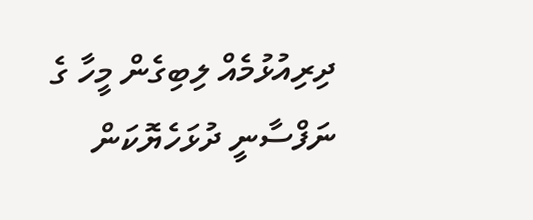ދިރިއުޅުމެއް ލިބިގެން މީހާ ގެ ނަފްސާނީ ދުޅަހެޔޮކަން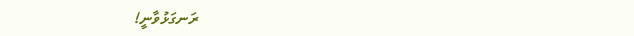ރަނގަޅުވާނީ!